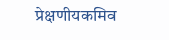प्रेक्षणीयकमिव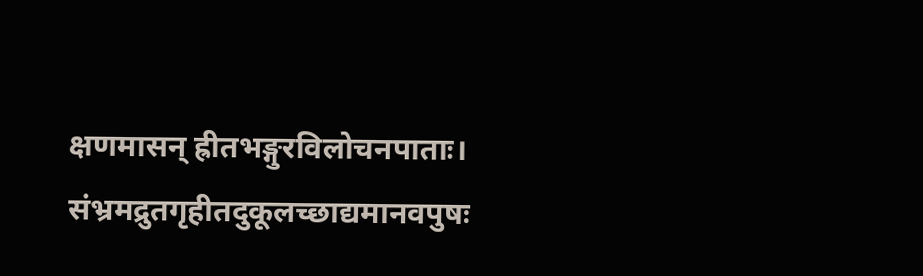क्षणमासन् ह्रीतभङ्गुरविलोचनपाताः।
संभ्रमद्रुतगृहीतदुकूलच्छाद्यमानवपुषः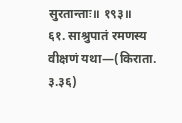सुरतान्ताः॥ १९३॥
६१. साश्रुपातं रमणस्य वीक्षणं यथा—(किराता. ३.३६)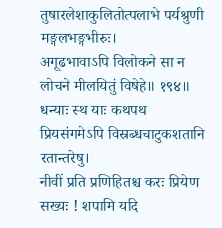तुषारलेशाकुलितोत्पलाभे पर्यश्रुणी मङ्गलभङ्गभीरुः।
अगूढभावाऽपि विलोकने सा न लोचने मीलयितुं विषेहे॥ १९४॥
धन्याः स्थ याः कथपथ प्रियसंगमेऽपि विस्रब्धचाटुकशतानि रतान्तरेषु।
नीवीं प्रति प्रणिहितश्च करः प्रियेण सख्यः ! शपामि यदि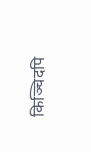किञ्चिदपि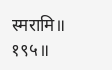स्मरामि॥ १९५॥